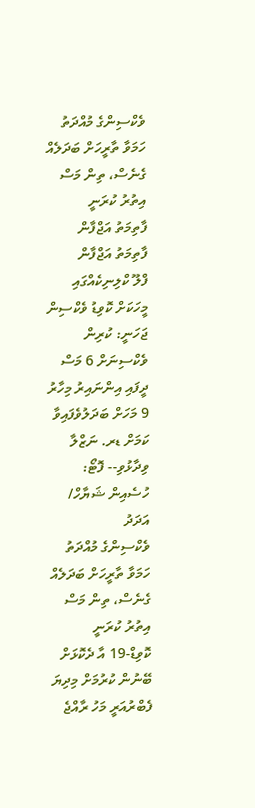ވެކްސިންގެ މުއްދަތު ހަމަވާ ތާރީހަށް ބަދަލެއް ގެނެސް، ތިން މަސް އިތުރު ކުރަނީ
ފާތިމަތު އަޖްފާން
ފާތިމަތު އަޖްފާން
ފްލޫ ކްލިނިކެއްގައި މީހަކަށް ކޮވިޑު ވެކްސިން ޖަހަނީ: ކުރިން ވެކްސިނަށް 6 މަސް ދީފައި އިންނައިރު މިހާރު 9 މަހަށް ބަދަލުވެފައިވާ ކަމަށް ޑރ. ނަޒްލާ ވިދާޅުވި-- ފޮޓޯ: ހުސެއިން ޝަޔާހް/ އަދަދު
ވެކްސިންގެ މުއްދަތު ހަމަވާ ތާރީހަށް ބަދަލެއް ގެނެސް، ތިން މަސް އިތުރު ކުރަނީ
ކޮވިޑް-19 އާ ދެކޮޅަށް ބޭނުން ކުރުމަށް މިދިޔަ ފެބްރުއަރީ މަހު ރާއްޖެ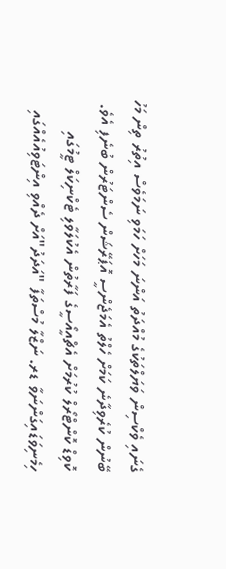ގެނައި ވެކްސިން ވަޔަލްތަކުގެ މުއްދަތު އަންނަ މަހަށް ހަމަވި ނަމަވެސް އިތުރު ތިން މަހު ބޭނުން ކުރެވިދާނެ ކަމަށް ހެލްތު އެމަޖެންސީ އޮޕަރޭޝަން ސެންޓަރުން ބުނެފި އެވެ.
ކޮވިޑް ކޮންޓްރޯލް ކުރުމަށް އެޗްއީއޯސީގެ ފަރާތުން އެކުލަވާލި ޓެކްނިކަލް ޓީމުގައި ހިމެނިވަޑައިގަންނަވާ ޑރ. ނަޒްލާ މުސްތަފާ "އަދަދު"އަށް ދެއްވި އިންޓަވިއުއެއްގައި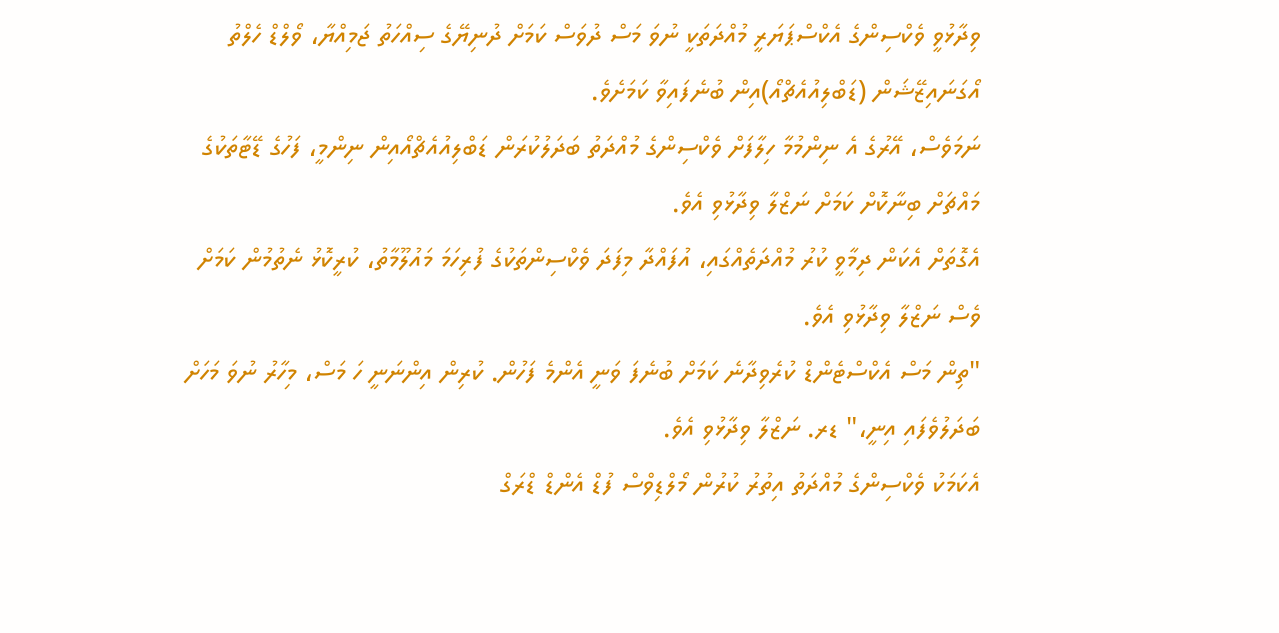ވިދާޅުވީ ވެކްސިންގެ އެކްސްޕަޔަރީ މުއްދަތަކީ ނުވަ މަސް ދުވަސް ކަމަށް ދުނިޔޭގެ ސިއްހަތު ޖަމިއްޔާ، ވޯލްޑް ހެލްތު އޯގަނައިޒޭޝަން (ޑަބްލިއުއެޗްއޯ)އިން ބުނެފައިވާ ކަމަށެވެ.
ނަމަވެސް، އޭރުގެ އެ ނިންމުމާ ހިލާފަށް ވެކްސިންގެ މުއްދަތު ބަދަލުކުރަން ޑަބްލިއުއެޗްއޯއިން ނިންމީ، ފަހުގެ ޑޭޓާތަކުގެ މައްޗަށް ބިނާކޮށް ކަމަށް ނަޒްލާ ވިދާޅުވި އެވެ.
އެގޮތަށް އެކަން ދިމާވީ ކުރު މުއްދަތެއްގައި، އުފައްދާ މިފަދަ ވެކްސިންތަކުގެ ފުރިހަމަ މައުލޫމާތު، ކުރީކޮޅު ނެތުމުން ކަމަށް ވެސް ނަޒްލާ ވިދާޅުވި އެވެ.
"ތިން މަސް އެކްސްޓެންޑް ކުރެވިދާނެ ކަމަށް ބުނެފަ ވަނީ އެންމެ ފަހުން. ކުރިން އިންނަނީ ހަ މަސް، މިހާރު ނުވަ މަހަށް ބަދަލުވެފައި އިނީ،" ޑރ. ނަޒްލާ ވިދާޅުވި އެވެ.
އެކަމަކު ވެކްސިންގެ މުއްދަތު އިތުރު ކުރުން މޯލްޑިވްސް ފުޑް އެންޑް ޑްރަގް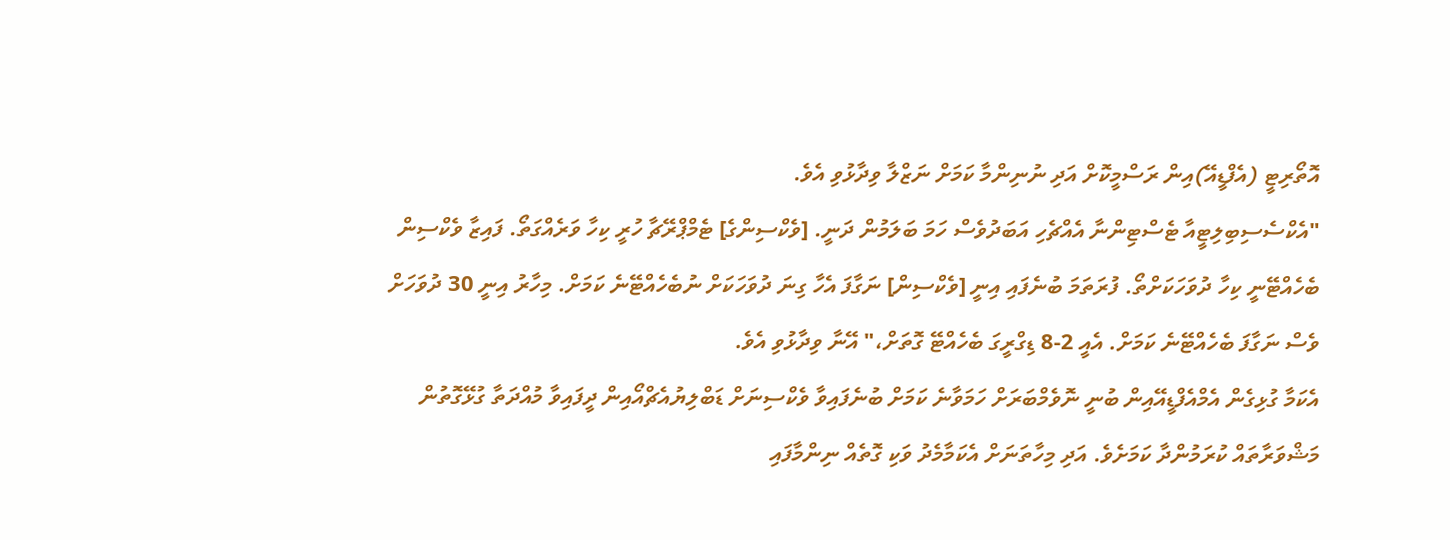އޮތޯރިޓީ (އެފްޑީއޭ)އިން ރަސްމީކޮށް އަދި ނުނިންމާ ކަމަށް ނަޒްލާ ވިދާޅުވި އެވެ.
"އެކްސެސިބިލިޓީއާ ޓެސްޓިންނާ އެއްޗެހި އަބަދުވެސް ހަމަ ބަލަމުން ދަނީ. [ވެކްސިންގެ] ޓެމްޕްރޭޗާ ހުރީ ކިހާ ވަރެއްގަތޯ. ފައިޒާ ވެކްސިން ބެހެއްޓޭނީ ކިހާ ދުވަހަކަށްތޯ. ފުރަތަމަ ބުނެފައި އިނީ [ވެކްސިން] ނަގާފަ އެހާ ގިނަ ދުވަހަކަށް ނުބެހެއްޓޭނެ ކަމަށް. މިހާރު އިނީ 30 ދުވަހަށް ވެސް ނަގާފަ ބެހެއްޓޭނެ ކަމަށް. އެއީ 2-8 ޑިގްރީގަ ބެހެއްޓޭ ގޮތަށް،" އޭނާ ވިދާޅުވި އެވެ.
އެކަމާ ގުޅިގެން އެމްއެފްޑީއޭއިން ބުނީ ނޮވެމްބަރަށް ހަމަވާނެ ކަމަށް ބުނެފައިވާ ވެކްސިނަށް ޑަބްލިޔުއެޗްއޯއިން ދީފައިވާ މުއްދަތާ ގުޅޭގޮތުން މަޝްވަރާތައް ކުރަމުންދާ ކަމަށެވެ. އަދި މިހާތަނަށް އެކަމާމެދު ވަކި ގޮތެއް ނިންމާފައި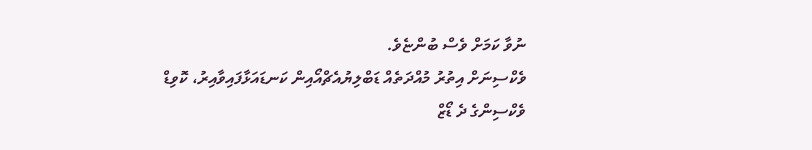ނުވާ ކަމަށް ވެސް ބުންޏެވެ.
ވެކްސިނަށް އިތުރު މުއްދަތެއް ޑަބްލިޔުއެޗްއޯއިން ކަނޑައަޅާފައިވާއިރު، ކޮވިޑް ވެކްސިންގެ ދެ ޑޯޒް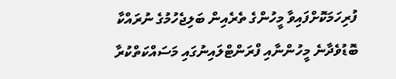ފުރިހަމަކޮށްފައިވާ މީހުންގެ ތެރެއިން ބަލިޖެހުމުގެ ނުރައްކާ ބޮޑުވެދާނެ މީހުންނާއި ފްރަންޓްލައިނުގައި މަސައްކަތްކުރާ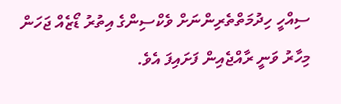ސިއްހީ ހިދުމަތްތެރިންނަށް ވެކްސިންގެ އިތުރު ޑޯޒެއް ޖަހަން މިހާރު ވަނީ ރާއްޖެއިން ފަށައިފަ އެވެ.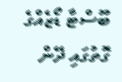ބޫސްޓާ ޑޯޒެއްގެ ގޮތުގައި ދޭން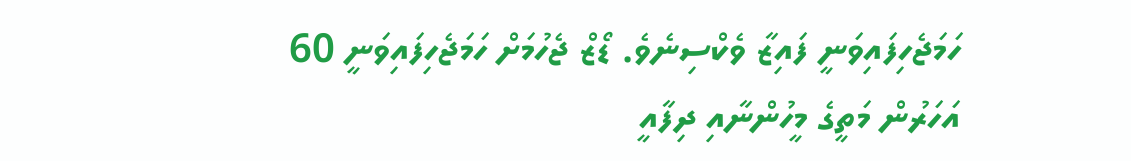ހަމަޖެހިފައިވަނީ ފައިޒާ ވެކްސިނެވެ. ޑޯޒް ޖެހުމަށް ހަމަޖެހިފައިވަނީ 60 އަހަރުން މަތީގެ މީހުންނާއި ދިފާއީ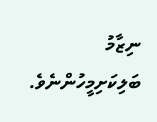ނިޒާމު ބަލިކަށިމީހުންނެވެ.